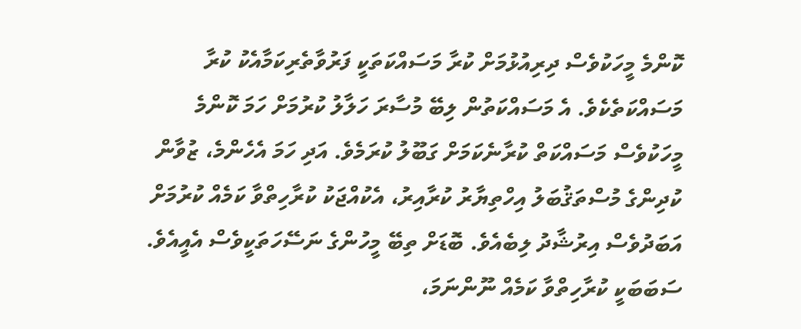ކޮންމެ މީހަކުވެސް ދިރިއުޅުމަށް ކުރާ މަސައްކަތަކީ ފަރުވާތެރިކަމާއެކު ކުރާ މަސައްކަތެކެވެ. އެ މަސައްކަތުން ލިބޭ މުސާރަ ހަލާލު ކުރުމަށް ހަމަ ކޮންމެ މީހަކުވެސް މަސައްކަތް ކުރާނެކަމަށް ގަބޫލު ކުރަމެވެ. އަދި ހަމަ އެހެންމެ، ޒުވާން ކުދިންގެ މުސްތަޤުބަލު އިހްތިޔާރު ކުރާއިރު، އެކުއްޖަކު ކުރާހިތްވާ ކަމެއް ކުރުމަށް އަބަދުވެސް އިރުޝާދު ލިބެއެވެ. ބޮޑަށް ތިބޭ މީހުންގެ ނަސޭހަތަކީވެސް އެއީއެވެ. ސަބަބަކީ ކުރާހިތްވާ ކަމެއް ނޫންނަމަ،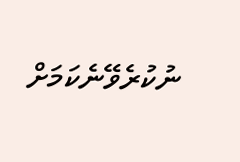ނުކުރެވޭނެކަމަށް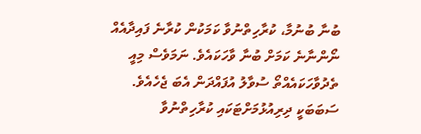ބުނާ ބުނުމާ، ކުރާހިތްނުވާ ކަމަކުން ކުރާނެ ފައިދާއެއް ނޯންނާނެ ކަމަށް ބުނާ ވާހަކައެވެ. ނަމަވެސް މިއީ ތެދުވާހަކައެއްތޯ ސުވާލު އުފައްދަން އެބަ ޖެހެއެވެ. ސަބަބަކީ ދިރިއުޅުމަށްޓަކައި ކުރާހިތްނުވާ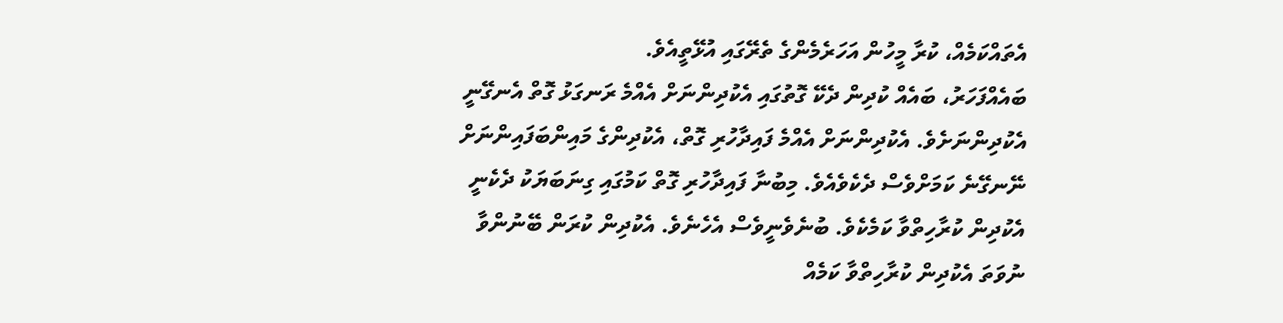އެތައްކަމެއް، ކުރާ މީހުން އަހަރެމެންގެ ތެރޭގައި އުޅޭތީއެވެ.
ބައެއްފަހަރު، ބައެއް ކުދިން ދެކޭ ގޮތުގައި އެކުދިންނަށް އެއްމެ ރަނގަޅު ގޮތް އެނގޭނީ އެކުދިންނަށެވެ. އެކުދިންނަށް އެއްމެ ފައިދާހުރި ގޮތް، އެކުދިންގެ މައިންބަފައިންނަށް ނޭނގޭނެ ކަމަށްވެސް ދެކެވެއެވެ. މިބުނާ ފައިދާހުރި ގޮތް ކަމުގައި ގިނަބަޔަކު ދެކެނީ އެކުދިން ކުރާހިތްވާ ކަމެކެވެ. ބުނެވެނީވެސް އެހެނެވެ. އެކުދިން ކުރަން ބޭނުންވާ ނުވަތަ އެކުދިން ކުރާހިތްވާ ކަމެއް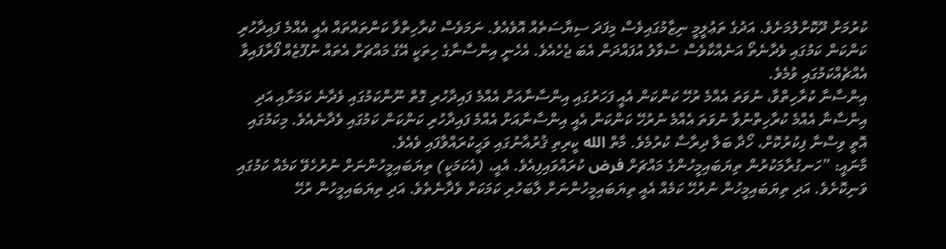ކުރުމަށް ދޫކޮށްލުމަށެވެ. އަދުގެ ތަޢުލީމީ ނިޒާމުގައިވެސް މިފަދަ ސިޔާސަތެއް އޮވެއެވެ. ނަމަވެސް ކުރާހިތްވާ ކަންތައްތައް އެއީ އެއްމެ ފައިދާހުރި ކަންކަން ކަމުގައި ވެދާނެތޯ އަނެއްކާވެސް ސުވާލު އުފައްދަން އެބަ ޖެހެއެވެ. އެހެނީ އިންސާނާގެ ހިތަކީ އޭގެ މައްޗަށް އެތައް ނުފޫޒެއް ފޯރާފައިވާ އެއްޗެއްކަމުގައި ވުމެވެ.
އިންސާނާ ކުރާހިތްވާ، ނުވަތަ އެއްމެ ރުހޭ ކަންކަން އެއީ ފަހަރުގައި އިންސާނާއަށް އެއްމެ ފައިދާހުރި ގޮތް ނޫންކަމުގައި ވެދާނެ ކަމަށާއި އަދި އިންސާނާ އެއްމެ ކުރާހިތްނުވާ ނުވަތަ އެއްމެ ނުރުހޭ ކަންކަން އެއީ އިންސާނާއަށް އެއްމެ ފައިދާހުރި ކަންކަން ކަމުގައި ވެދާނެއެވެ. މިކަމުގައި އޮތީ ވިސްނާ ފިކުރުކޮށް، ހޯދާ ބަލާ ދިރާސާ ކުރުމެވެ. މާތް الله ކީރިތި ޤުރުއާނުގައި ވަޙީކުރައްވާފައި ވެއެވެ.
މާނައީ: ”ހަނގުރާމަކުރުން ތިޔަބައިމީހުންގެ މައްޗަށް فرض ކުރައްވައިފިއެވެ. އެއީ، (އެކަމަކީ) ތިޔަބައިމީހުންނަށް ނުރުހެވޭ ކަމެއް ކަމުގައި ވަނިކޮށެވެ. އަދި ތިޔަބައިމީހުން ނުރުހޭ ކަމެއް އެއީ ތިޔަބައިމީހުންނަށް ލާބަހުރި ކަމަކަށް ވެދާނެތެވެ. އަދި ތިޔަބައިމީހުން ރުހޭ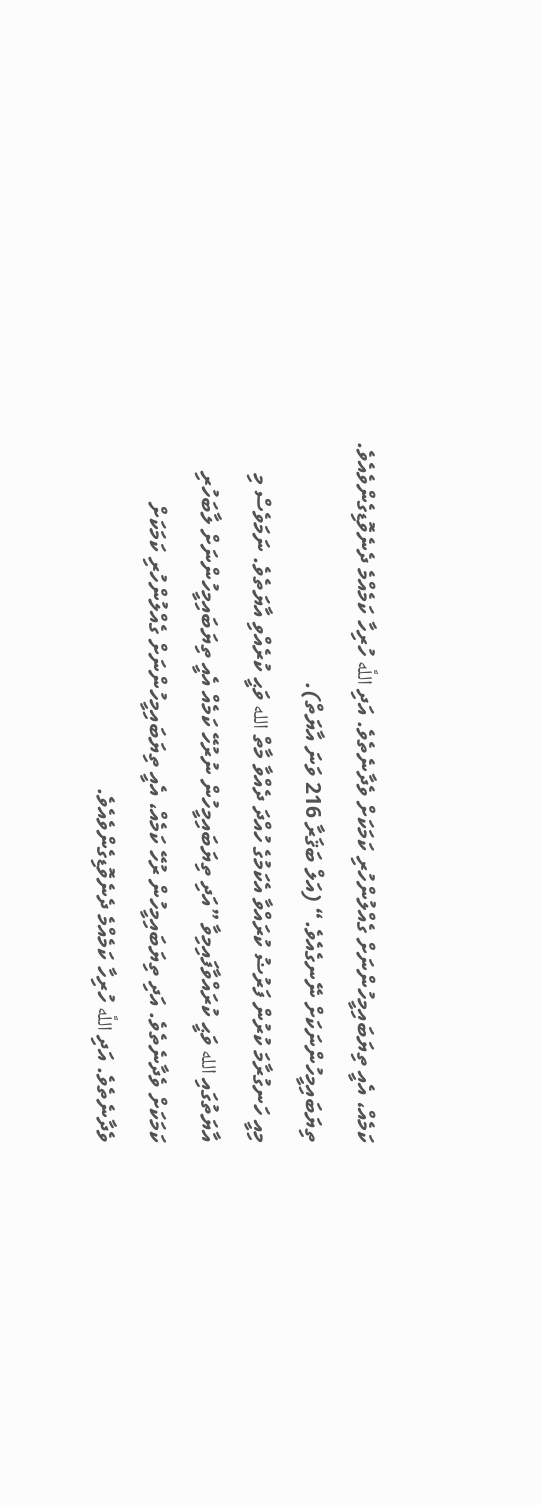ކަމެއް، އެއީ ތިޔަބައިމީހުންނަށް ގެއްލުންހުރި ކަމަކަށް ވެދާނެތެވެ. އަދި اللَّه ހުރިހާ ކަމެއްމެ ދެނެވޮޑިގެންވެއެވެ. ތިޔަބައިމީހުންނަކަށް ނޭނގެއެވެ.“ (އަލް ބަޤަރާ 216 ވަނަ އާޔަތް).
މިއީ ހަނގުރާމަ ކުރުން ފަރުޟު ކުރައްވާ އެކަމުގެ ހުއްދަ ދެއްވާ މާތް الله ވަޙީ ކުރެއްވި އާޔަތެވެ. ނަމަވެސް މި އާޔަތުގައި الله ވަޙީ ކުރައްވާފައިމިވާ ”އަދި ތިޔަބައިމީހުން ނުރުހޭ ކަމެއް އެއީ ތިޔަބައިމީހުންނަށް ލާބަހުރި ކަމަކަށް ވެދާނެތެވެ. އަދި ތިޔަބައިމީހުން ރުހޭ ކަމެއް، އެއީ ތިޔަބައިމީހުންނަށް ގެއްލުންހުރި ކަމަކަށް ވެދާނެތެވެ. އަދި اللَّه ހުރިހާ ކަމެއްމެ ދެނެވޮޑިގެންވެއެވެ.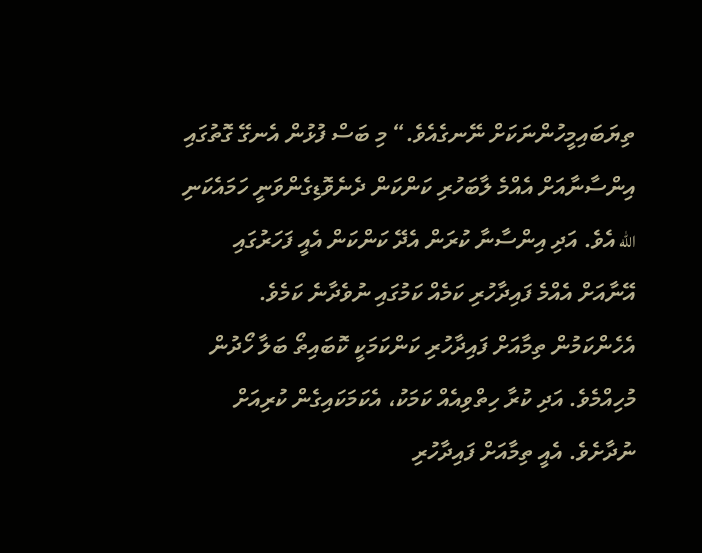ތިޔަބައިމީހުންނަކަށް ނޭނގެއެވެ.“ މި ބަސް ފުޅުން އެނގޭ ގޮތުގައި އިންސާނާއަށް އެއްމެ ލާބަހުރި ކަންކަން ދެނެވޮޑިގެންވަނީ ހަމައެކަނި الله އެވެ. އަދި އިންސާނާ ކުރަން އެދޭ ކަންކަން އެއީ ފަހަރުގައި އޭނާއަށް އެއްމެ ފައިދާހުރި ކަމެއް ކަމުގައި ނުވެދާނެ ކަމެވެ. އެހެންކަމުން ތިމާއަށް ފައިދާހުރި ކަންކަމަކީ ކޮބައިތޯ ބަލާ ހޯދުން މުހިއްމެވެ. އަދި ކުރާ ހިތްވިއެއް ކަމަކު، އެކަމަކައިގެން ކުރިއަށް ނުދާށެވެ. އެއީ ތިމާއަށް ފައިދާހުރި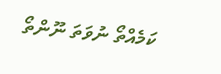ކަމެއްތޯ ނުވަތަ ނޫންތޯ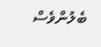ބެލުންވެސް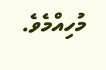މުހިއްމެވެ.